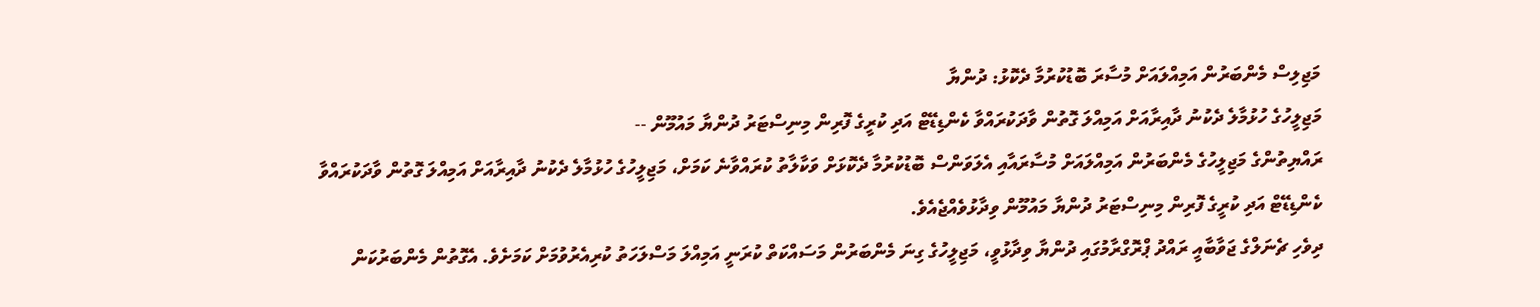މަޖިލިސް މެންބަރުން އަމިއްލައަށް މުސާރަ ބޮޑުކުރުމާ ދެކޮޅު: ދުންޔާ
މަޖިލީހުގެ ހުޅުމާލެ ދެކުނު ދާއިރާއަށް އަމިއްލަ ގޮތުން ވާދަކުރައްވާ ކެންޑިޑޭޓް އަދި ކުރީގެ ފޮރިން މިނިސްޓަރު ދުންޔާ މައުމޫން --
ރައްޔިތުންގެ މަޖިލީހުގެ މެންބަރުން އަމިއްލައަށް މުސާރައާއި އެލަވަންސް ބޮޑުކުރުމާ ދެކޮޅަށް ވަކާލާތު ކުރައްވާނެ ކަމަށް، މަޖިލީހުގެ ހުޅުމާލެ ދެކުނު ދާއިރާއަށް އަމިއްލަ ގޮތުން ވާދަކުރައްވާ ކެންޑިޑޭޓް އަދި ކުރީގެ ފޮރިން މިނިސްޓަރު ދުންޔާ މައުމޫން ވިދާޅުވެއްޖެއެވެ.
ދިވެހި ޗެނަލްގެ ޖަވާބާއީ ރައްދު ޕްރޮގްރާމުގައި ދުންޔާ ވިދާޅުވީ، މަޖިލީހުގެ ގިނަ މެންބަރުން މަސައްކަތް ކުރަނީ އަމިއްލަ މަސްލަހަތު ކުރިއެރުވުމަށް ކަމަށެވެ. އެގޮތުން މެންބަރުކަން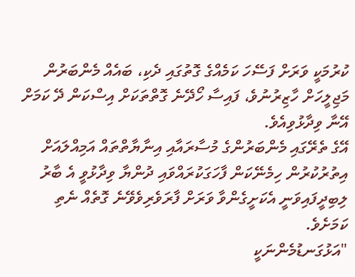ކުރުމަކީ ވަރަށް ފަސޭހަ ކަމެއްގެ ގޮތުގައި ދެކި، ބައެއް މެންބަރުން މަޖިލީހަށް ހާޒިރުނުވެ، ފައިސާ ހޯދޭނެ ގޮތްތަކަށް އިސްކަން ދޭ ކަމަށް އޭނާ ވިދާޅުވިއެވެ.
އޭގެ ތެރޭގައި މެންބަރުންގެ މުސާރައާއި އިނާޔާތްތައް އަމިއްލައަށް އިތުރުކުރުން ހިމެނޭކަން ފާހަގަކުރައްވައި ދުންޔާ ވިދާޅުވީ އެ ބާރު ލިބިދީފައިވަނީ އެކަށީގެންވާ ވަރަށް ފާރަވެރިވެވޭނެ ގޮތެއް ނެތި ކަމަށެވެ.
"އަޅުގަނޑުމެންނަކީ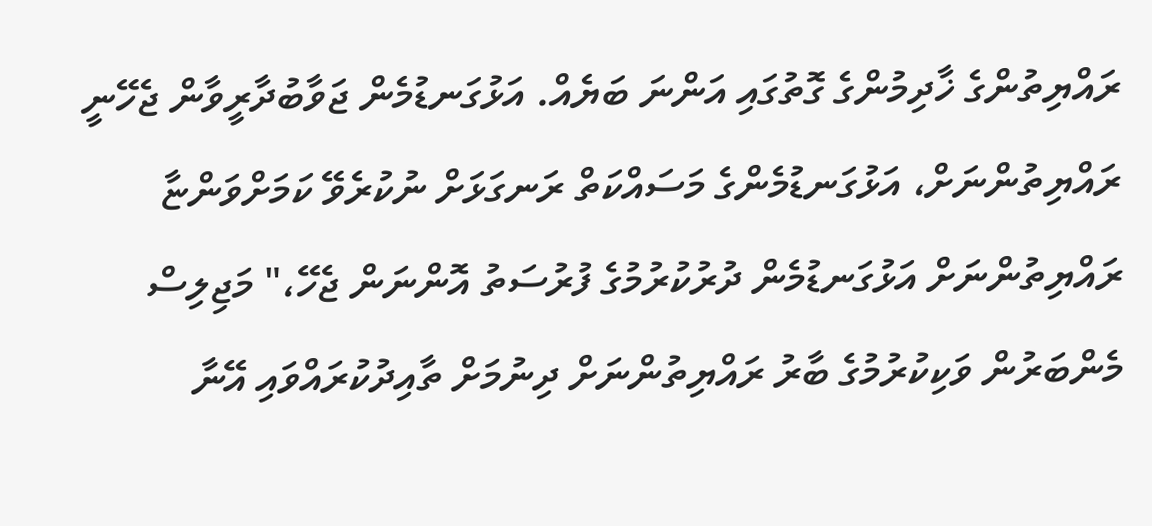ރައްޔިތުންގެ ޚާދިމުންގެ ގޮތުގައި އަންނަ ބަޔެއް. އަޅުގަނޑުމެން ޖަވާބުދާރީވާން ޖެހޭނީ ރައްޔިތުންނަށް، އަޅުގަނޑުމެންގެ މަސައްކަތް ރަނގަޅަށް ނުކުރެވޭ ކަމަށްވަންޏާ ރައްޔިތުންނަށް އަޅުގަނޑުމެން ދުރުކުރުމުގެ ފުރުސަތު އޮންނަން ޖެހޭ،" މަޖިލިސް މެންބަރުން ވަކިކުރުމުގެ ބާރު ރައްޔިތުންނަށް ދިނުމަށް ތާއިދުކުރައްވައި އޭނާ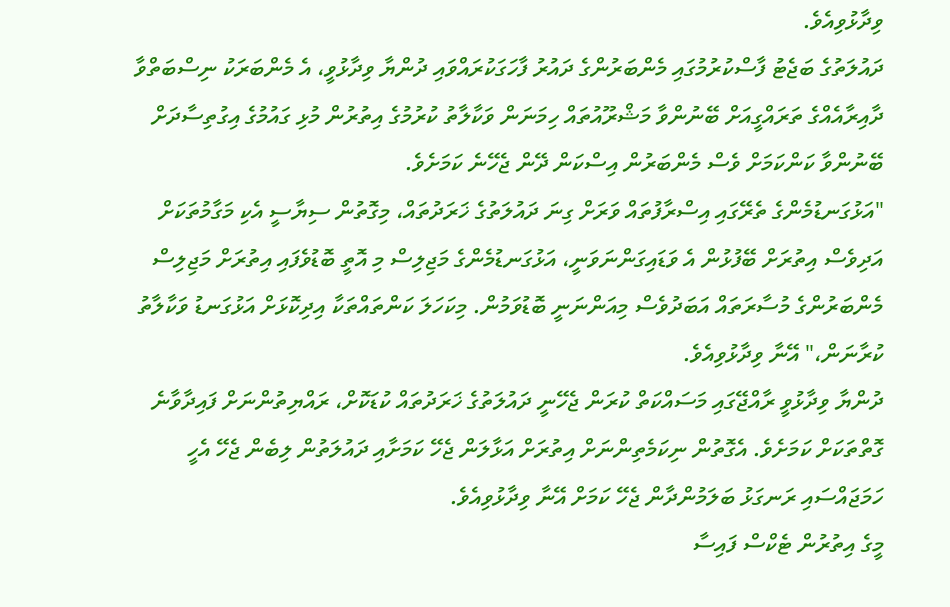ވިދާޅުވިއެވެ.
ދައުލަތުގެ ބަޖެޓު ފާސްކުރުމުގައި މެންބަރުންގެ ދައުރު ފާހަގަކުރައްވައި ދުންޔާ ވިދާޅުވީ، އެ މެންބަރަކު ނިސްބަތްވާ ދާއިރާއެއްގެ ތަރައްގީއަށް ބޭނުންވާ މަޝްރޫއުތައް ހިމަނަން ވަކާލާތު ކުރުމުގެ އިތުރުން މުޅި ގައުމުގެ އިގުތިސާދަށް ބޭނުންވާ ކަންކަމަށް ވެސް މެންބަރުން އިސްކަން ދޭން ޖެހޭނެ ކަމަށެވެ.
"އަޅުގަނޑުމެންގެ ތެރޭގައި އިސްރާފުތައް ވަރަށް ގިނަ ދައުލަތުގެ ޚަރަދުތައް، މިގޮތުން ސިޔާސީ އެކި މަގާމުތަކަށް އަދިވެސް އިތުރަށް ބޭފުޅުން އެ ވަޑައިގަންނަވަނީ، އަޅުގަނޑުމެންގެ މަޖިލިސް މި އޮތީ ބޮޑުވެފައި އިތުރަށް މަޖިލިސް މެންބަރުންގެ މުސާރަތައް އަބަދުވެސް މިއަންނަނީ ބޮޑުވަމުން. މިކަހަލަ ކަންތައްތަކާ އިދިކޮޅަށް އަޅުގަނޑު ވަކާލާތު ކުރާނަން،" އޭނާ ވިދާޅުވިއެވެ.
ދުންޔާ ވިދާޅުވީ ރާއްޖޭގައި މަސައްކަތް ކުރަން ޖެހޭނީ ދައުލަތުގެ ޚަރަދުތައް ކުޑަކޮށް، ރައްޔިތުންނަށް ފައިދާވާނެ ގޮތްތަކަށް ކަމަށެވެ. އެގޮތުން ނިކަމެތިންނަށް އިތުރަށް އަޅާލަން ޖެހޭ ކަމަށާއި ދައުލަތުން ލިބެން ޖެހޭ އެހީ ހަމަޖައްސައި ރަނގަޅު ބަލަމުންދާން ޖެހޭ ކަމަށް އޭނާ ވިދާޅުވިއެވެ.
މީގެ އިތުރުން ޓެކްސް ފައިސާ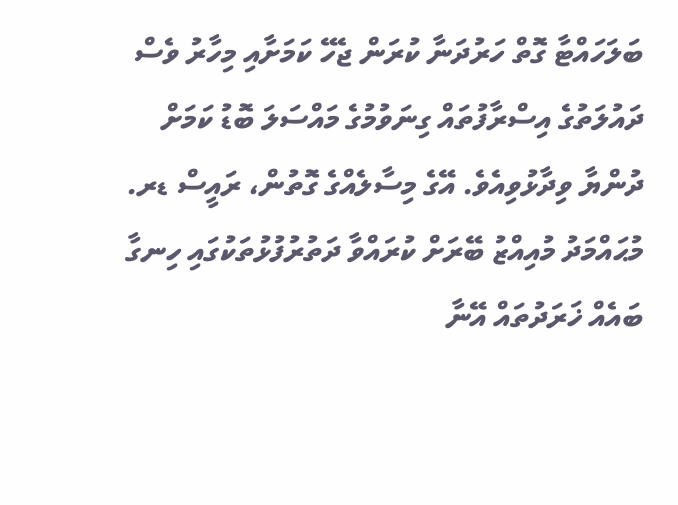ބަލަހައްޓާ ގޮތް ހަރުދަނާ ކުރަން ޖެހޭ ކަމަށާއި މިހާރު ވެސް ދައުލަތުގެ އިސްރާފުތައް ގިނަވުމުގެ މައްސަލަ ބޮޑު ކަމަށް ދުންޔާ ވިދާޅުވިއެވެ. އޭގެ މިސާލެއްގެ ގޮތުން، ރައީސް ޑރ. މުޙައްމަދު މުއިއްޒު ބޭރަށް ކުރައްވާ ދަތުރުފުޅުތަކުގައި ހިނގާ ބައެއް ޚަރަދުތައް އޭނާ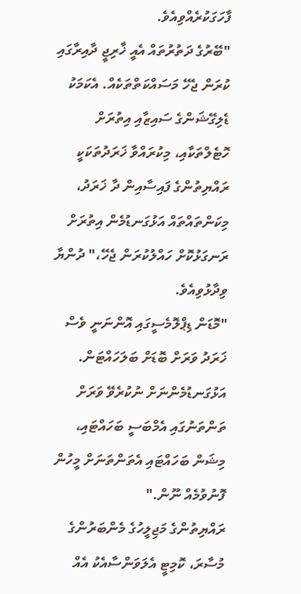ފާހަގަކުރެއްވިއެވެ.
"ބޭރުގެ ދަތުރުތައް އެއީ ޚާރިޖީ ދާއިރާގައި ކުރަން ޖެހޭ މަސައްކަތްތަކެއް. އެކަމަކު ޑެލިގޭޝަންގެ ސައިޒާއި އިތުރަށް ހޮޓެލްތަކާއި، މިކުރައްވާ ޚަރަދުތަކަކީ ރައްޔިތުންގެ ފައިސާއިން ދާ ޚަރަދު، މިކަންތައްތައް އަޅުގަނޑުމެން އިތުރަށް ރަނގަޅުކޮށް ހައްލުކުރަން ޖެހޭ،" ދުންޔާ ވިދާޅުވިއެވެ.
"މޮޑަން ޑިޕްލޮމެސީގައި އޮންނަނީ ވެސް ޚަރަދު ވަރަށް ބޮޑަށް ބަލަހައްޓަން. އަޅުގަނޑުމެންނަށް ނުކުރެވޭ ވަރަށް ތަންތަނުގައި އެމްބަސީ ބަހައްޓައި، މިޝަން ބަހައްޓައި އެތަންތަނަށް މީހުން ފޮނުވުމެއް ނޫން."
ރައްޔިތުންގެ މަޖިލީހުގެ މެންބަރުންގެ މުސާރަ، ކޮމިޓީ އެލަވަންސާއެކު އެއް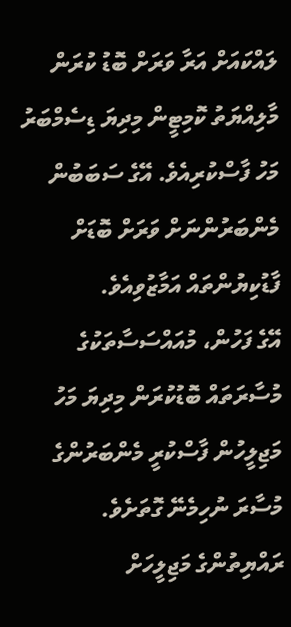ލައްކައަށް އަރާ ވަރަށް ބޮޑު ކުރަން މާލިއްޔަތު ކޮމިޓީން މިދިޔަ ޑިސެމްބަރު މަހު ފާސްކުރިއެވެ. އޭގެ ސަބަބުން މެންބަރުންނަށް ވަރަށް ބޮޑަށް ފާޑުކިޔުންތައް އަމާޒުވިއެވެ.
އޭގެ ފަހުން، މުއައްސަސާތަކުގެ މުސާރަތައް ބޮޑުކުރަން މިދިޔަ މަހު މަޖިލީހުން ފާސްކުރީ މެންބަރުންގެ މުސާރަ ނުހިމެނޭ ގޮތަށެވެ.
ރައްޔިތުންގެ މަޖިލީހަށް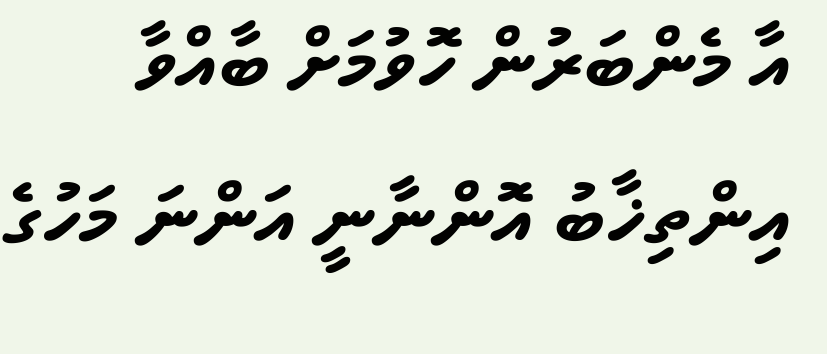އާ މެންބަރުން ހޮވުމަށް ބާއްވާ އިންތިޚާބު އޮންނާނީ އަންނަ މަހުގެ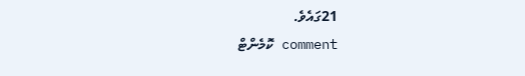21ގައެވެ.
comment ކޮމެންޓް